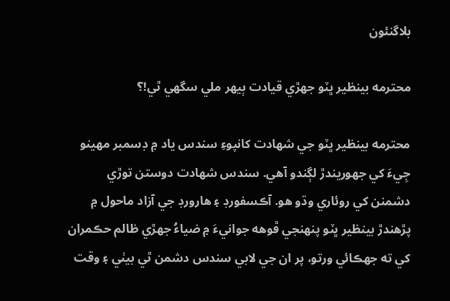بلاگنئون

محترمه بينظير ڀٽو جهڙي قيادت ٻيهر ملي سگهي ٿي!؟

محترمه بينظير ڀٽو جي شهادت کانپوءِ سندس ياد ۾ ڊسمبر مهينو جِيءَ کي جهوريندڙ لڳندو آهي. سندس شهادت دوستن توڙي دشمنن کي روئاري وڌو هو. آڪسفورڊ ۽ هارورڊ جي آزاد ماحول ۾ پڙهندڙ بينظير ڀٽو پنهنجي ڦوھه جوانيءَ ۾ ضياءُ جهڙي ظالم حڪمران کي ته جهڪائي ورتو، پر ان جي لابي سندس دشمن ٿي بيٺي ۽ وقت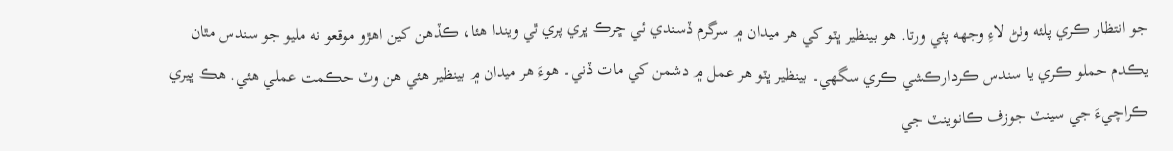جو انتظار ڪري پلئه وٺڻ لاءِ وجهه پئي ورتا. هو بينظير ڀٽو کي هر ميدان ۾ سرگرم ڏسندي ئي ڇرڪ ڀري پري ٿي ويندا هئا، ڪڏهن کين اهڙو موقعو نه مليو جو سندس مٿان يڪدم حملو ڪري يا سندس ڪردارڪشي ڪري سگهي۔ بينظير ڀٽو هر عمل ۾ دشمن کي مات ڏني۔ ھوءَ هر ميدان ۾ بينظير هئي هن وٽ حڪمت عملي هئي. هڪ ڀيري ڪراچيءَ جي سينٽ جوزف ڪانوينٽ جي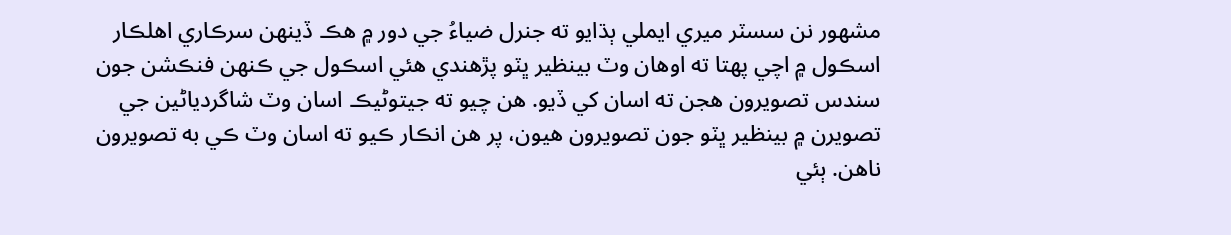مشهور نن سسٽر ميري ايملي ٻڌايو ته جنرل ضياءُ جي دور ۾ هڪ ڏينهن سرڪاري اهلڪار اسڪول ۾ اچي پهتا ته اوهان وٽ بينظير ڀٽو پڙهندي هئي اسڪول جي ڪنهن فنڪشن جون سندس تصويرون هجن ته اسان کي ڏيو. هن چيو ته جيتوڻيڪ اسان وٽ شاگردياڻين جي تصويرن ۾ بينظير ڀٽو جون تصويرون هيون، پر هن انڪار ڪيو ته اسان وٽ ڪي به تصويرون ناهن. ٻئي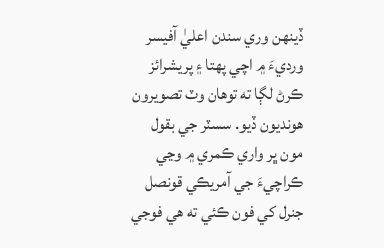ڏينهن وري سندن اعليٰ آفيسر ورديءَ ۾ اچي پهتا ۽ پريشرائز ڪرڻ لڳا ته توهان وٽ تصويرون هونديون ڏيو. سسٽر جي بقول مون ڀر واري ڪمري ۾ وڃي ڪراچيءَ جي آمريڪي قونصل جنرل کي فون ڪئي ته هي فوجي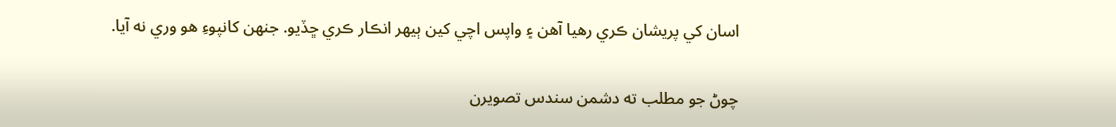اسان کي پريشان ڪري رهيا آهن ۽ واپس اچي کين ٻيهر انڪار ڪري ڇڏيو. جنهن کانپوءِ هو وري نه آيا.

چوڻ جو مطلب ته دشمن سندس تصويرن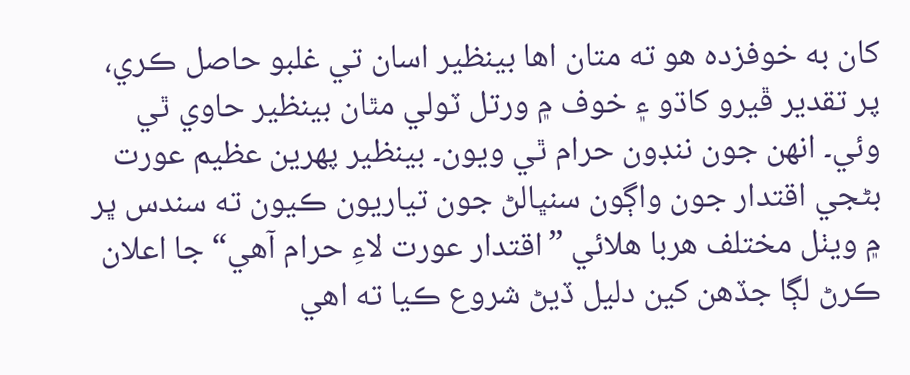کان به خوفزده هو ته متان اها بينظير اسان تي غلبو حاصل ڪري، پر تقدير ڦيرو کاڌو ۽ خوف ۾ ورتل ٽولي مٿان بينظير حاوي ٿي وئي۔ انهن جون ننڊون حرام ٿي ويون۔ بينظير پهرين عظيم عورت بڻجي اقتدار جون واڳون سنڀالڻ جون تياريون ڪيون ته سندس ڀر ۾ ويٺل مختلف هربا هلائي ”اقتدار عورت لاءِ حرام آهي“ جا اعلان ڪرڻ لڳا جڏهن کين دليل ڏيڻ شروع ڪيا ته اهي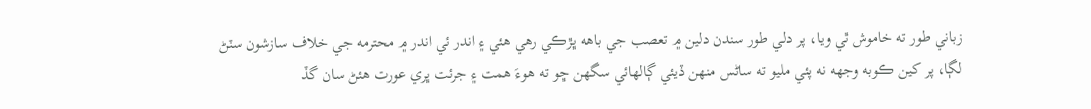زباني طور ته خاموش ٿي ويا، پر دلي طور سندن دلين ۾ تعصب جي باهه ڀڙڪي رهي هئي ۽ اندر ئي اندر ۾ محترمه جي خلاف سازشون سٽڻ لڳا، پر کين ڪوبه وجهه نه پئي مليو ته ساڻس منهن ڏيئي ڳالهائي سگهن ڇو ته هوءَ همت ۽ جرئت ڀري عورت هئڻ سان گڏ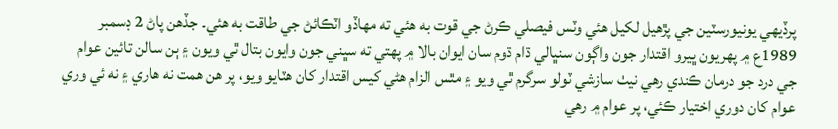پرڏيهي يونيورسٽين جي پڙهيل لکيل هئي وٽس فيصلي ڪرڻ جي قوت به هئي ته مهاڏو اٽڪائڻ جي طاقت به هئي۔ جڏهن پاڻ 2 ڊسمبر 1989ع ۾ پهريون ڀيرو اقتدار جون واڳون سنڀالي ڌام ڌوم سان ايوان بالا ۾ پهتي ته سڀني جون وايون بتال ٿي ويون ۽ ٻن سالن تائين عوام جي درد جو درمان ڪندي رهي نيٺ سازشي ٽولو سرگرم ٿي ويو ۽ مٿس الزام هڻي کيس اقتدار کان هٽايو ويو، پر هن همت نه هاري ۽ نه ئي وري عوام کان دوري اختيار ڪئي، پر عوام ۾ رهي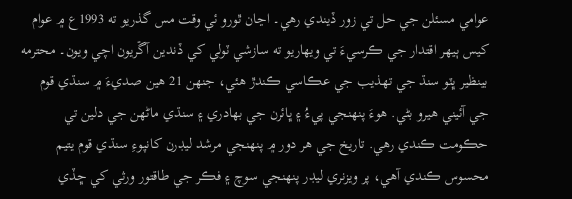عوامي مسئلن جي حل تي زور ڏيندي رهي۔ اڃان ٿورو ئي وقت مس گذريو ته 1993ع ۾ عوام کيس ٻيهر اقتدار جي ڪرسيءَ تي ويهاريو ته سازشي ٽولي کي ڏندين آڱريون اچي ويون۔ محترمه بينظير ڀٽو سنڌ جي تهذيب جي عڪاسي ڪندڙ هئي، جنهن 21 هين صديءَ ۾ سنڌي قوم جي آئيني هيرو بڻي. هوءَ پنهنجي پيءُ ۽ ڀائرن جي بهادري ۽ سنڌي ماڻهن جي دلين تي حڪومت ڪندي رهي. تاريخ جي هر دور ۾ پنهنجي مرشد ليڊرن کانپوءِ سنڌي قوم يتيم محسوس ڪندي آهي، پر ويزنري ليڊر پنهنجي سوچ ۽ فڪر جي طاقتور ورثي کي ڇڏي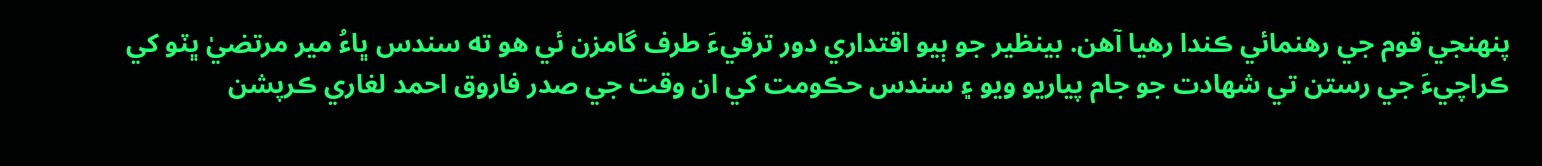پنهنجي قوم جي رهنمائي ڪندا رهيا آهن. بينظير جو ٻيو اقتداري دور ترقيءَ طرف گامزن ئي هو ته سندس ڀاءُ مير مرتضيٰ ڀٽو کي ڪراچيءَ جي رستن تي شهادت جو جام پياريو ويو ۽ سندس حڪومت کي ان وقت جي صدر فاروق احمد لغاري ڪرپشن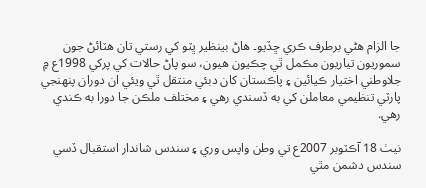جا الزام هڻي برطرف ڪري ڇڏيو۔ هاڻ بينظير ڀٽو کي رستي تان هٽائڻ جون سموريون تياريون مڪمل ٿي چڪيون هيون، سو پاڻ حالات کي پرکي 1998ع ۾ جلاوطني اختيار ڪيائين ۽ پاڪستان کان دبئي منتقل ٿي ويئي ان دوران پنهنجي پارٽي تنظيمي معاملن کي به ڏسندي رهي ۽ مختلف ملڪن جا دورا به ڪندي رهي.

نيٺ 18 آڪٽوبر 2007ع تي وطن واپس وري ۽ سندس شاندار استقبال ڏسي سندس دشمن مٿي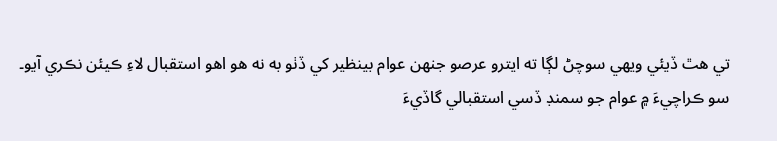تي هٿ ڏيئي ويهي سوچڻ لڳا ته ايترو عرصو جنهن عوام بينظير کي ڏٺو به نه هو اهو استقبال لاءِ ڪيئن نڪري آيو۔ سو ڪراچيءَ ۾ عوام جو سمنڊ ڏسي استقبالي گاڏيءَ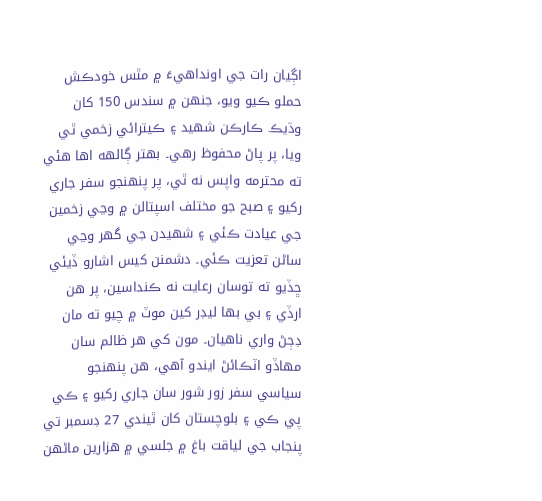اڳيان رات جي اونداهيءَ ۾ مٿس خودڪش حملو ڪيو ويو، جنهن ۾ سندس 150 کان وڌيڪ ڪارڪن شهيد ۽ ڪيترائي زخمي ٿي ويا، پر پاڻ محفوظ رهي۔ بهتر ڳالهه اها هئي ته محترمه واپس نه ٿي، پر پنهنجو سفر جاري رکيو ۽ صبح جو مختلف اسپتالن ۾ وڃي زخمين جي عيادت ڪئي ۽ شهيدن جي گهر وڃي ساڻن تعزيت ڪئي۔ دشمنن کيس اشارو ڏيئي ڇڏيو ته توسان رعايت نه ڪنداسين، پر هن ارڏي ۽ بي بها ليڊر کين موٽ ۾ چيو ته مان ڊڄڻ واري ناهيان۔ مون کي هر ظالم سان مهاڏو اٽڪائڻ ايندو آهي، هن پنهنجو سياسي سفر زور شور سان جاري رکيو ۽ ڪي پي ڪي ۽ بلوچستان کان ٿيندي 27 ڊسمبر تي پنجاب جي لياقت باغ ۾ جلسي ۾ هزارين ماڻهن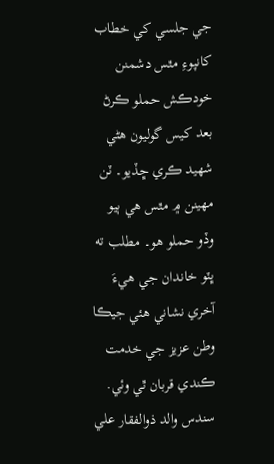جي جلسي کي خطاب کانپوءِ مٿس دشمنن خودڪش حملو ڪرڻ بعد کيس گوليون هڻي شهيد ڪري ڇڏيو۔ ٽن مهينن ۾ مٿس هي ٻيو وڏو حملو هو۔ مطلب ته ڀٽو خاندان جي هيءَ آخري نشاني هئي جيڪا وطن عزيز جي خدمت ڪندي قربان ٿي وئي. سندس والد ذوالفقار علي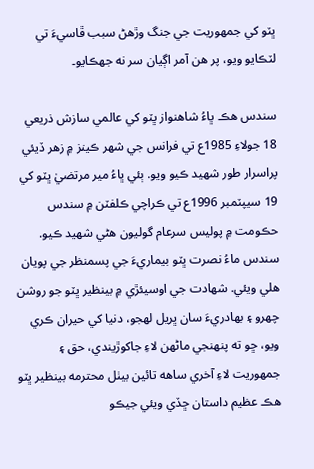ڀٽو کي جمهوريت جي جنگ وڙهڻ سبب ڦاسيءَ تي لٽڪايو ويو، پر هن آمر اڳيان سر نه جهڪايو۔

سندس هڪ ڀاءُ شاهنواز ڀٽو کي عالمي سازش ذريعي 18 جولاءِ 1985ع تي فرانس جي شهر ڪينز ۾ زهر ڏيئي پراسرار طور شهيد ڪيو ويو. ٻئي ڀاءُ مير مرتضيٰ ڀٽو کي 19 سيپٽمبر 1996ع تي ڪراچي ڪلفٽن ۾ سندس حڪومت ۾ پوليس سرعام گوليون هڻي شهيد ڪيو. سندس ماءُ نصرت ڀٽو بيماريءَ جي پسمنظر جي پويان هلي ويئي. شهادت جي اوسيئڙي ۾ بينظير ڀٽو جو روشن چهرو ۽ بهادريءَ سان ڀريل لهجو، دنيا کي حيران ڪري ويو، ڇو ته پنهنجي ماڻهن لاءِ جاکوڙيندي، حق ۽ جمهوريت لاءِ آخري ساهه تائين بيٺل محترمه بينظير ڀٽو هڪ عظيم داستان ڇڏي ويئي جيڪو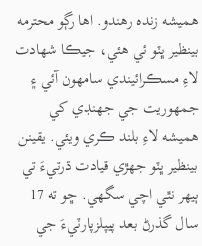هميشه زنده رهندو. اها رڳو محترمه بينظير ڀٽو ئي هئي، جيڪا شهادت لاءِ مسڪرائيندي سامهون آئي ۽ جمهوريت جي جهنڊي کي هميشه لاءِ بلند ڪري ويئي. يقينن بينظير ڀٽو جهڙي قيادت ڌرتيءَ تي ٻيهر نٿي اچي سگهي. ڇو ته 17 سال گذرڻ بعد پيپلزپارٽيءَ جي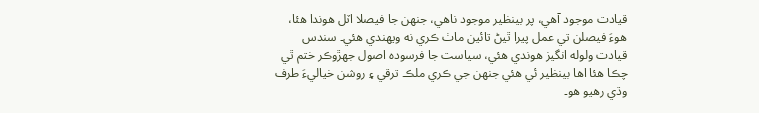قيادت موجود آهي، پر بينظير موجود ناهي، جنهن جا فيصلا اٽل هوندا هئا، هوءَ فيصلن تي عمل پيرا ٿيڻ تائين ماٺ ڪري نه ويهندي هئي۔ سندس قيادت ولوله انگيز هوندي هئي، سياست جا فرسوده اصول جهڙوڪر ختم ٿي چڪا هئا اها بينظير ئي هئي جنهن جي ڪري ملڪ ترقي ۽ روشن خياليءَ طرف وڌي رهيو هو۔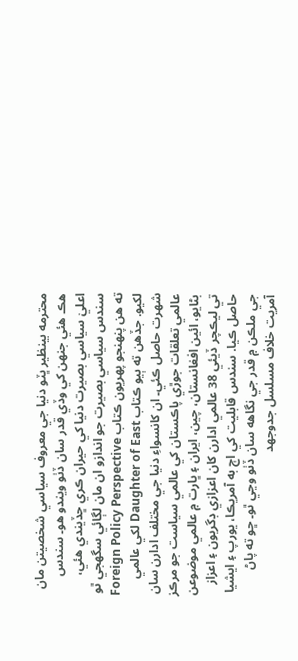محترمه بينظير ڀٽو دنيا جي معروف سياسي شخصيتن مان هڪ هئي جنهن کي وڏي قدر سان ڏٺو ويندو هو۔ سندس اعليٰ سياسي بصيرت دنيا کي حيران ڪري ڇڏيندي هئي، سندس سياسي بصيرت جو اندازو ان مان لڳائي سگهجي ٿو ته هن پنهنجو پهريون ڪتاب Foreign Policy Perspective لکيو. جڏهن ته ٻيو ڪتاب Daughter of East لکي عالمي شهرت حاصل ڪئي۔ ان کانسواءِ دنيا جي مختلف ادارن سان عالمي تعلقات جوڙي پاڪستان کي عالمي سياست جو مرڪز بڻايو، ائين افغانستان، چين، ايران ۽ ڀارت ۾ عالمي موضوعن تي ليڪچر ڏيئي 38 عالمي ادارن کان اعزازي ڊگريون ۽ اعزاز حاصل ڪيا. سندس قابليت کي اڄ به آمريڪا، يورپ ۽ ايشيا جي ملڪن ۾ قدر جي نگاهه سان ڏٺو وڃي ٿو۔ ڇو ته پاڻ آمريت خلاف مسلسل جدوجهد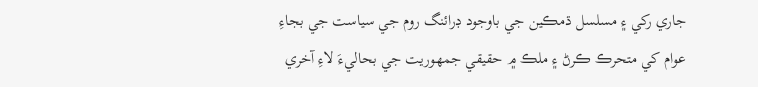جاري رکي ۽ مسلسل ڌمڪين جي باوجود ڊرائنگ روم جي سياست جي بجاءِ عوام کي متحرڪ ڪرڻ ۽ ملڪ ۾ حقيقي جمهوريت جي بحاليءَ لاءِ آخري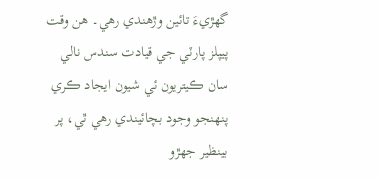گهڙيءَ تائين وڙهندي رهي۔ هن وقت پيپلز پارٽي جي قيادت سندس نالي سان ڪيتريون ئي شيون ايجاد ڪري پنهنجو وجود بچائيندي رهي ٿي، پر بينظير جهڙو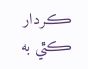ڪردار ڪٿي به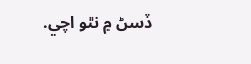ڏسڻ ۾ نٿو اچي.